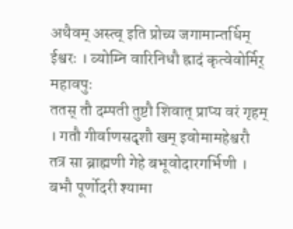अथैवम् अस्त्व् इति प्रोच्य जगामान्तर्धिम् ईश्वरः । व्योम्नि वारिनिधौ ह्रादं कृत्वेवोर्मिर् महावपुः
ततस् तौ दम्पती तुष्टौ शिवात् प्राप्य वरं गृहम् । गतौ गीर्वाणसदृशौ खम् इवोमामहेश्वरौ
तत्र सा ब्राह्मणी गेहे बभूवोदारगर्भिणी । बभौ पूर्णोदरी श्यामा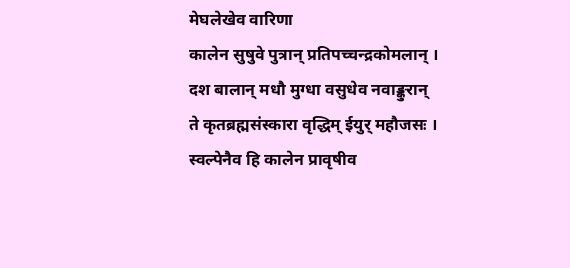मेघलेखेव वारिणा
कालेन सुषुवे पुत्रान् प्रतिपच्चन्द्रकोमलान् । दश बालान् मधौ मुग्धा वसुधेव नवाङ्कुरान्
ते कृतब्रह्मसंस्कारा वृद्धिम् ईयुर् महौजसः । स्वल्पेनैव हि कालेन प्रावृषीव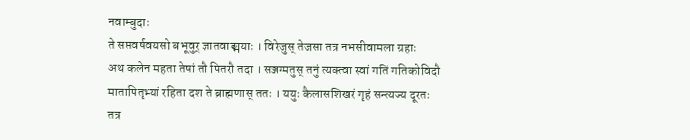नवाम्बुदाः
ते सप्तवर्षवयसो बभूवुर् ज्ञातवाङ्मयाः । विरेजुस् तेजसा तत्र नभसीवामला ग्रहाः
अथ कलेन महता तेषां तौ पितरौ तदा । सञ्जग्मतुस् तनुं त्यक्त्वा स्वां गतिं गतिकोविदौ
मातापितृभ्यां रहिता दश ते ब्राह्मणास् ततः । ययुः कैलासशिखरं गृहं सन्त्यज्य दूरतः
तत्र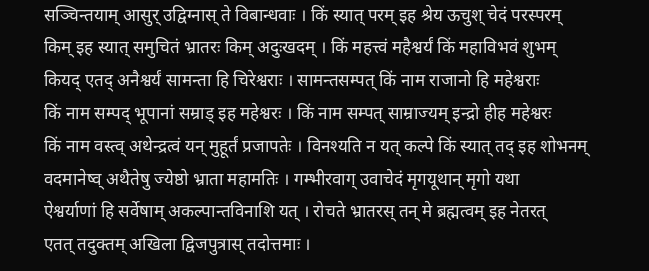सञ्चिन्तयाम् आसुर् उद्विग्नास् ते विबान्धवाः । किं स्यात् परम् इह श्रेय ऊचुश् चेदं परस्परम्
किम् इह स्यात् समुचितं भ्रातरः किम् अदुःखदम् । किं महत्त्वं महैश्वर्यं किं महाविभवं शुभम्
कियद् एतद् अनैश्वर्यं सामन्ता हि चिरेश्वराः । सामन्तसम्पत् किं नाम राजानो हि महेश्वराः
किं नाम सम्पद् भूपानां सम्राड् इह महेश्वरः । किं नाम सम्पत् साम्राज्यम् इन्द्रो हीह महेश्वरः
किं नाम वस्त्व् अथेन्द्रत्वं यन् मुहूर्तं प्रजापतेः । विनश्यति न यत् कल्पे किं स्यात् तद् इह शोभनम्
वदमानेष्व् अथैतेषु ज्येष्ठो भ्राता महामतिः । गम्भीरवाग् उवाचेदं मृगयूथान् मृगो यथा
ऐश्वर्याणां हि सर्वेषाम् अकल्पान्तविनाशि यत् । रोचते भ्रातरस् तन् मे ब्रह्मत्वम् इह नेतरत्
एतत् तदुक्तम् अखिला द्विजपुत्रास् तदोत्तमाः ।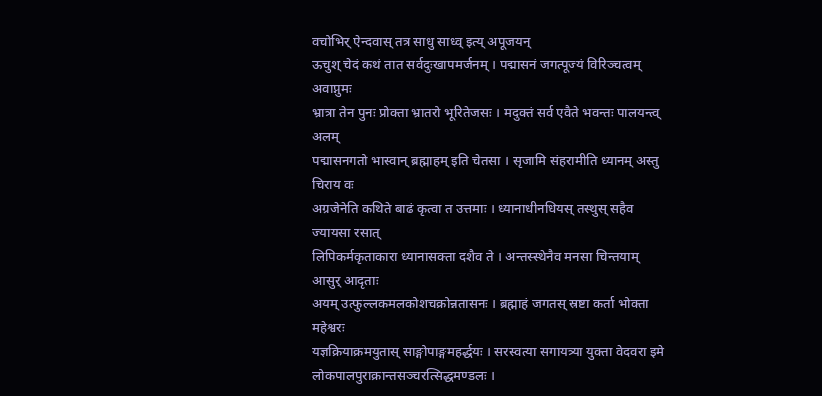वचोभिर् ऐन्दवास् तत्र साधु साध्व् इत्य् अपूजयन्
ऊचुश् चेदं कथं तात सर्वदुःखापमर्जनम् । पद्मासनं जगत्पूज्यं विरिञ्चत्वम् अवाप्नुमः
भ्रात्रा तेन पुनः प्रोक्ता भ्रातरो भूरितेजसः । मदुक्तं सर्व एवैते भवन्तः पालयन्त्व् अलम्
पद्मासनगतो भास्वान् ब्रह्माहम् इति चेतसा । सृजामि संहरामीति ध्यानम् अस्तु चिराय वः
अग्रजेनेति कथिते बाढं कृत्वा त उत्तमाः । ध्यानाधीनधियस् तस्थुस् सहैव ज्यायसा रसात्
लिपिकर्मकृताकारा ध्यानासक्ता दशैव ते । अन्तस्स्थेनैव मनसा चिन्तयाम् आसुर् आदृताः
अयम् उत्फुल्लकमलकोशचक्रोन्नतासनः । ब्रह्माहं जगतस् स्रष्टा कर्ता भोक्ता महेश्वरः
यज्ञक्रियाक्रमयुतास् साङ्गोपाङ्गमहर्द्धयः । सरस्वत्या सगायत्र्या युक्ता वेदवरा इमे
लोकपालपुराक्रान्तसञ्चरत्सिद्धमण्डलः ।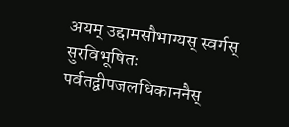अयम् उद्दामसौभाग्यस् स्वर्गस् सुरविभूषितः
पर्वतद्वीपजलधिकाननैस्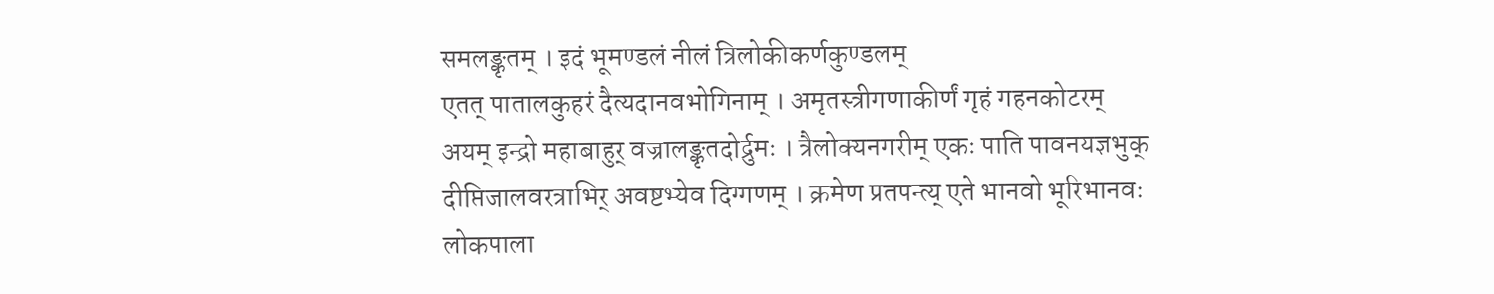समलङ्कृतम् । इदं भूमण्डलं नीलं त्रिलोकीकर्णकुण्डलम्
एतत् पातालकुहरं दैत्यदानवभोगिनाम् । अमृतस्त्रीगणाकीर्णं गृहं गहनकोटरम्
अयम् इन्द्रो महाबाहुर् वज्रालङ्कृतदोर्द्रुमः । त्रैलोक्यनगरीम् एकः पाति पावनयज्ञभुक्
दीप्तिजालवरत्राभिर् अवष्टभ्येव दिग्गणम् । क्रमेण प्रतपन्त्य् एते भानवो भूरिभानवः
लोकपाला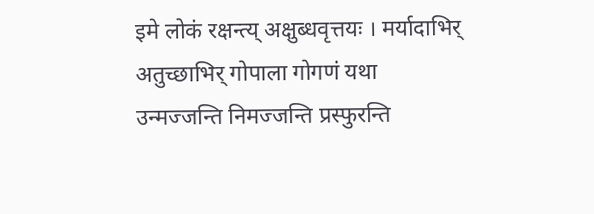इमे लोकं रक्षन्त्य् अक्षुब्धवृत्तयः । मर्यादाभिर् अतुच्छाभिर् गोपाला गोगणं यथा
उन्मज्जन्ति निमज्जन्ति प्रस्फुरन्ति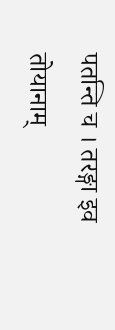पतन्ति च । तरङ्गा इव तोयानाम्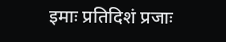इमाः प्रतिदिशं प्रजाः